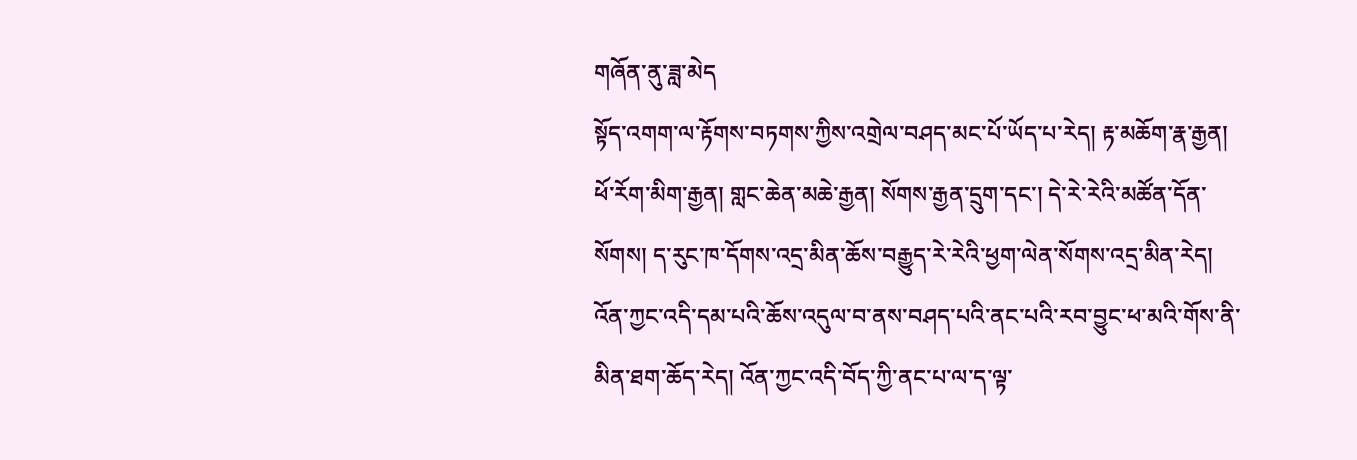གཞོན་ནུ་ཟླ་མེད
སྟོད་འགག་ལ་རྟོགས་བཏགས་ཀྱིས་འགྲེལ་བཤད་མང་པོ་ཡོད་པ་རེད། རྟ་མཆོག་རྣ་རྒྱན། ཕོ་རོག་མིག་རྒྱན། གླང་ཆེན་མཆེ་རྒྱན། སོགས་རྒྱན་དྲུག་དང་། དེ་རེ་རེའི་མཚོན་དོན་སོགས། ད་རུང་ཁ་དོགས་འདྲ་མིན་ཆོས་བརྒྱུད་རེ་རེའི་ཕྱག་ལེན་སོགས་འདྲ་མིན་རེད། འོན་ཀྱང་འདི་དམ་པའི་ཆོས་འདུལ་བ་ནས་བཤད་པའི་ནང་པའི་རབ་བྱུང་ཕ་མའི་གོས་ནི་མིན་ཐག་ཆོད་རེད། འོན་ཀྱང་འདི་བོད་ཀྱི་ནང་པ་ལ་ད་ལྟ་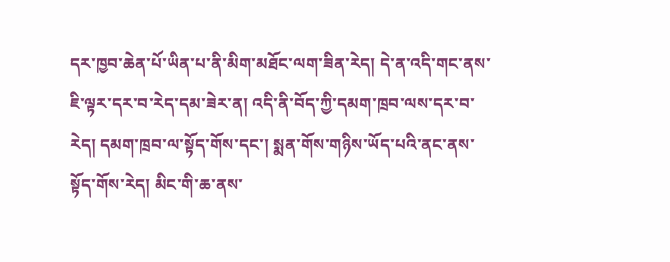དར་ཁྱབ་ཆེན་པོ་ཡིན་པ་ནི་མིག་མཐོང་ལག་ཟིན་རེད། དེ་ན་འདི་གང་ནས་ཇི་ལྟར་དར་བ་རེད་དམ་ཟེར་ན། འདི་ནི་བོད་ཀྱི་དམག་ཁྲབ་ལས་དར་བ་རེད། དམག་ཁྲབ་ལ་སྟོད་གོས་དང་། སྨན་གོས་གཉིས་ཡོད་པའི་ནང་ནས་སྟོད་གོས་རེད། མིང་གི་ཆ་ནས་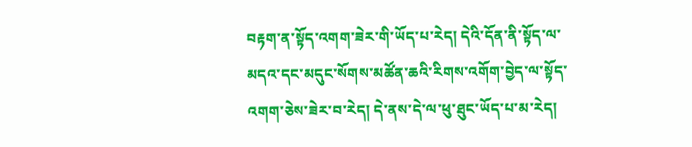བརྟག་ན་སྟོད་འགག་ཟེར་གི་ཡོད་པ་རེད། དེའི་དོན་ནི་སྟོད་ལ་མདའ་དང་མདུང་སོགས་མཚོན་ཆའི་རིགས་འགོག་བྱེད་ལ་སྟོད་འགག་ཅེས་ཟེར་བ་རེད། དེ་ནས་དེ་ལ་ཕུ་ཐུང་ཡོད་པ་མ་རེད།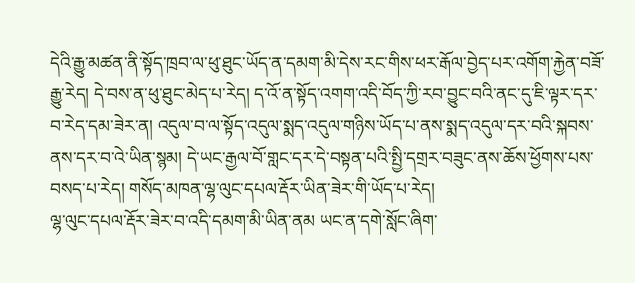དེའི་རྒྱུ་མཚན་ནི་སྟོད་ཁྲབ་ལ་ཕུ་ཐུང་ཡོད་ན་དམག་མི་དེས་རང་གིས་ཕར་རྒོལ་བྱེད་པར་འགོག་རྐྱེན་བཟོ་རྒྱུ་རེད། དེ་བས་ན་ཕུ་ཐུང་མེད་པ་རེད། ད་འོ་ན་སྟོད་འགག་འདི་བོད་ཀྱི་རབ་བྱུང་བའི་ནང་དུ་ཇི་ལྟར་དར་བ་རེད་དམ་ཟེར་ན། འདུལ་བ་ལ་སྟོད་འདུལ་སྨད་འདུལ་གཉིས་ཡོད་པ་ནས་སྨད་འདུལ་དར་བའི་སྐབས་ནས་དར་བ་འེ་ཡིན་སྙམ། དེ་ཡང་རྒྱལ་བོ་གླང་དར་དེ་བསྟན་པའི་སྤྱི་དགྲར་བཟུང་ནས་ཆོས་ཕྱོགས་པས་བསད་པ་རེད། གསོད་མཁན་ལྷ་ལུང་དཔལ་རྡོར་ཡིན་ཟེར་གི་ཡོད་པ་རེད།
ལྷ་ལུང་དཔལ་རྡོར་ཟེར་བ་འདི་དམག་མི་ཡིན་ནམ ཡང་ན་དགེ་སློང་ཞིག་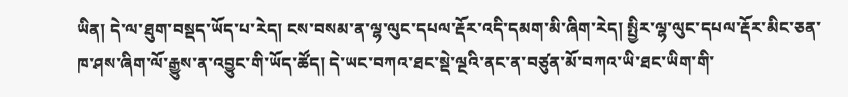ཡིན། དེ་ལ་ཐུག་བསྡད་ཡོད་པ་རེད། ངས་བསམ་ན་ལྷ་ལུང་དཔལ་རྡོར་འདི་དམག་མི་ཞིག་རེད། སྤྱིར་ལྷ་ལུང་དཔལ་རྡོར་མིང་ཅན་ཁ་ཤས་ཞིག་ལོ་རྒྱུས་ན་འབྱུང་གི་ཡོད་ཚོད། དེ་ཡང་བཀའ་ཐང་སྡེ་ལྔའི་ནང་ན་བཙུན་མོ་བཀའ་ཡི་ཐང་ཡིག་གི་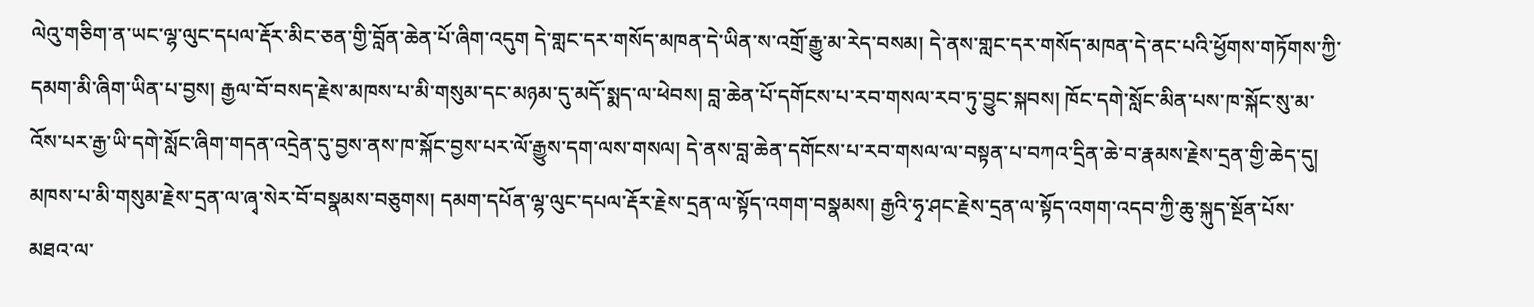ལེའུ་གཅིག་ན་ཡང་ལྷ་ལུང་དཔལ་རྡོར་མིང་ཅན་གྱི་བློན་ཆེན་པོ་ཞིག་འདུག དེ་གླང་དར་གསོད་མཁན་དེ་ཡིན་ས་འགྲོ་རྒྱུ་མ་རེད་བསམ། དེ་ནས་གླང་དར་གསོད་མཁན་དེ་ནང་པའི་ཕྱོགས་གཏོགས་ཀྱི་དམག་མི་ཞིག་ཡིན་པ་བྱས། རྒྱལ་བོ་བསད་རྗེས་མཁས་པ་མི་གསུམ་དང་མཉམ་དུ་མདོ་སྨད་ལ་ཕེབས། བླ་ཆེན་པོ་དགོངས་པ་རབ་གསལ་རབ་ཏུ་བྱུང་སྐབས། ཁོང་དགེ་སློང་མིན་པས་ཁ་སྐོང་སུ་མ་འོས་པར་རྒྱ་ཡི་དགེ་སློང་ཞིག་གདན་འདྲེན་དུ་བྱས་ནས་ཁ་སྐོང་བྱས་པར་ལོ་རྒྱུས་དག་ལས་གསལ། དེ་ནས་བླ་ཆེན་དགོངས་པ་རབ་གསལ་ལ་བསྟན་པ་བཀའ་དྲིན་ཆེ་བ་རྣམས་རྗེས་དྲན་གྱི་ཆེད་དུ། མཁས་པ་མི་གསུམ་རྗེས་དྲན་ལ་ཞྭ་སེར་བོ་བསྣམས་བཅུགས། དམག་དཔོན་ལྷ་ལུང་དཔལ་རྡོར་རྗེས་དྲན་ལ་སྟོད་འགག་བསྣམས། རྒྱའི་ཧྭ་ཤང་རྗེས་དྲན་ལ་སྟོད་འགག་འདབ་ཀྱི་ཆུ་སྐུད་སྔོན་པོས་མཐའ་ལ་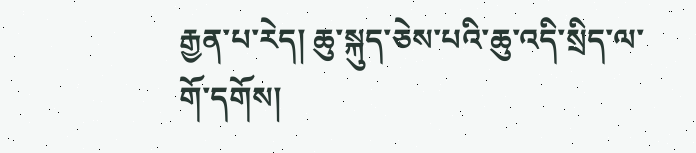རྒྱན་པ་རེད། ཆུ་སྐུད་ཅེས་པའི་ཆུ་འདི་སྲིད་ལ་གོ་དགོས།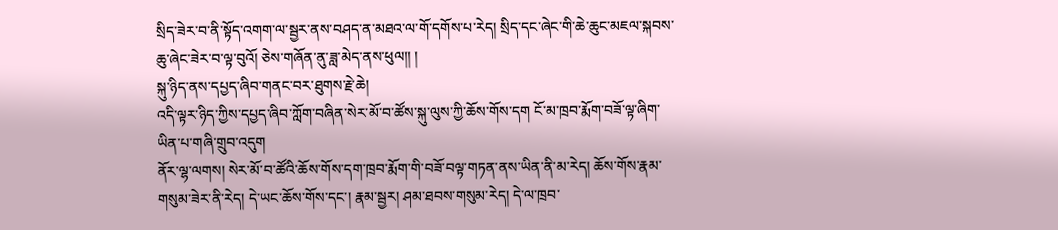སྲིད་ཟེར་བ་ནི་སྟོད་འགག་ལ་སྦྱར་ནས་བཤད་ན་མཐའ་ལ་གོ་དགོས་པ་རེད། སྲིད་དང་ཞེང་གི་ཆེ་ཆུང་མཇལ་སྐབས་ཆུ་ཞེང་ཟེར་བ་ལྟ་བུའོ། ཅེས་གཞོན་ནུ་ཟླ་མེད་ནས་ཕུལ།། །
སྐུ་ཉིད་ནས་དཔྱད་ཞིབ་གནང་བར་ཐུགས་རྗེ་ཆེ།
འདི་ལྟར་ཉིད་ཀྱིས་དཔྱད་ཞིབ་ཀློག་བཞིན་སེར་མོ་བ་ཚོས་སྐུ་ལུས་ཀྱི་ཆོས་གོས་དག ངོ་མ་ཁྲབ་རྨོག་བཟོ་ལྟ་ཞིག་ཡིན་པ་གཞི་གྲུབ་འདུག
ནོར་ལྷ་ལགས། སེར་མོ་བ་ཚོའི་ཆོས་གོས་དག་ཁྲབ་རྨོག་གི་བཟོ་བལྟ་གཏན་ནས་ཡིན་ནི་མ་རེད། ཆོས་གོས་རྣམ་གསུམ་ཟེར་ནི་རེད། དེ་ཡང་ཆོས་གོས་དང་། རྣམ་སྦྱར། ཤམ་ཐབས་གསུམ་རེད། དེ་ལ་ཁྲབ་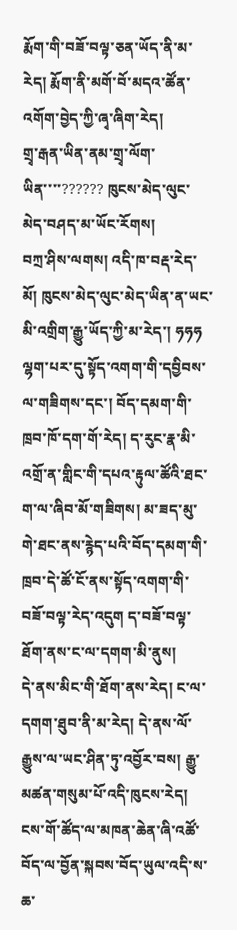རྨོག་གི་བཟོ་བལྟ་ཅན་ཡོད་ནི་མ་རེད། རྨོག་ནི་མགོ་བོ་མདའ་ཚོན་འགོག་བྱེད་ཀྱི་ཞྭ་ཞིག་རེད།
གྲྭ་རྒན་ཡིན་ནམ་གྲྭ་ལོག་ཡིན་་་་?????? ཁུངས་མེད་ལུང་མེད་བཤད་མ་ཡོང་རོགས།
བཀྲ་ཤིས་ལགས། འདི་ཁ་བརྡ་རེད་མོ། ཁུངས་མེད་ལུང་མེད་ཡིན་ན་ཡང་མི་འགྲིག་རྒྱུ་ཡོད་ཀྱི་མ་རེད་། ཧཧཧ
ལྷག་པར་དུ་སྟོད་འགག་གི་དབྱིབས་ལ་གཟིགས་དང་། བོད་དམག་གི་ཁྲབ་ཁོ་དག་གོ་རེད། ད་རུང་རྣ་མི་འགྲོ་ན་གླིང་གི་དཔའ་རྟུལ་ཚོའི་ཐང་ག་ལ་ཞིབ་མོ་གཟིགས། མ་ཟད་མུ་གེ་ཐང་ནས་རྙེད་པའི་བོད་དམག་གི་ཁྲབ་དེ་ཚོ་ངོ་ནས་སྟོད་འགག་གི་བཟོ་བལྟ་རེད་འདུག ད་བཟོ་བལྟ་ཐོག་ནས་ང་ལ་དགག་མི་ནུས།
དེ་ནས་མིང་གི་ཐོག་ནས་རེད། ང་ལ་དགག་ཐུབ་ནི་མ་རེད། དེ་ནས་ལོ་རྒྱུས་ལ་ཡང་ཤིན་ཏུ་འབྱོར་བས། རྒྱུ་མཚན་གསུམ་པོ་འདི་ཁུངས་རེད།
ངས་གོ་ཚོད་ལ་མཁན་ཆེན་ཞི་འཚོ་བོད་ལ་བྱོན་སྐབས་བོད་ཡུལ་འདི་ས་ཆ་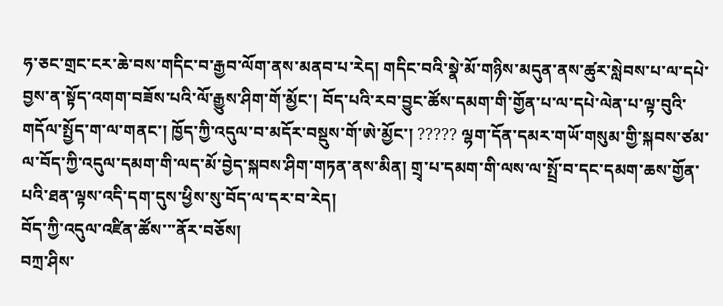ཧ་ཅང་གྲང་ངར་ཆེ་བས་གདིང་བ་རྒྱབ་ལོག་ནས་མནབ་པ་རེད། གདིང་བའི་སྣེ་མོ་གཉིས་མདུན་ནས་ཚུར་སླེབས་པ་ལ་དཔེ་བྱས་ན་སྟོད་འགག་བཟོས་པའི་ལོ་རྒྱུས་ཤིག་གོ་མྱོང་། བོད་པའི་རབ་བྱུང་ཚོས་དམག་གི་གྱོན་པ་ལ་དཔེ་ལེན་པ་ལྟ་བུའི་གདོལ་སྤྱོད་ག་ལ་གནང་། ཁྱོད་ཀྱི་འདུལ་བ་མདོར་བསྡུས་གོ་ཨེ་མྱོང་། ????? ལྷག་དོན་དམར་གཡོ་གསུམ་གྱི་སྐབས་ཙམ་ལ་བོད་ཀྱི་འདུལ་དམག་གི་ལད་མོ་བྱེད་སྐབས་ཤིག་གཏན་ནས་མིན། གྲྭ་པ་དམག་གི་ལས་ལ་སྤྲོ་བ་དང་དམག་ཆས་གྱོན་པའི་ཐན་ལྟས་འདི་དག་དུས་ཕྱིས་སུ་བོད་ལ་དར་བ་རེད།
བོད་ཀྱི་འདུལ་འཛིན་ཚོས་་་ནོར་བཅོས།
བཀྲ་ཤིས་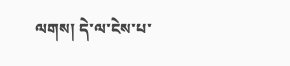ལགས། དེ་ལ་ངེས་པ་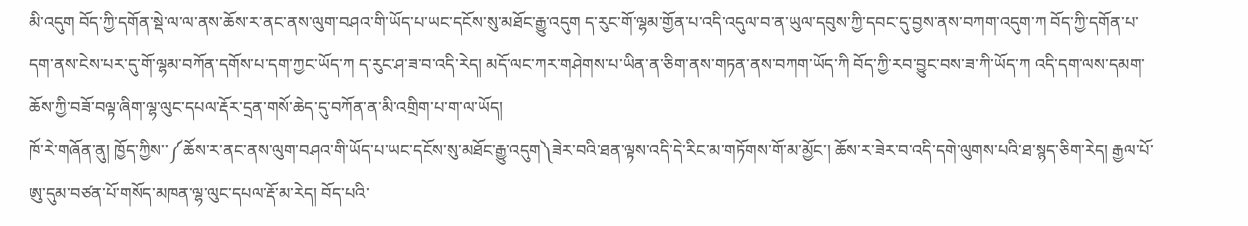མི་འདུག བོད་ཀྱི་དགོན་སྡེ་ལ་ལ་ནས་ཆོས་ར་ནང་ནས་ལུག་བཤའ་གི་ཡོད་པ་ཡང་དངོས་སུ་མཐོང་རྒྱུ་འདུག ད་རུང་གོ་ལྷམ་གྱོན་པ་འདི་འདུལ་བ་ན་ཡུལ་དབུས་ཀྱི་དབང་དུ་བྱས་ནས་བཀག་འདུག་ཀ བོད་ཀྱི་དགོན་པ་དག་ནས་ངེས་པར་དུ་གོ་ལྷམ་བཀོན་དགོས་པ་དག་ཀྱང་ཡོད་ཀ ད་རུང་ཤ་ཟ་བ་འདི་རེད། མདོ་ལང་ཀར་གཤེགས་པ་ཡིན་ན་ཅིག་ནས་གཏན་ནས་བཀག་ཡོད་ཀི བོད་ཀྱི་རབ་བྱུང་བས་ཟ་ཀི་ཡོད་ཀ འདི་དག་ལས་དམག་ཆོས་ཀྱི་བཟོ་བལྟ་ཞིག་ལྷ་ལུང་དཔལ་རྡོར་དྲན་གསོ་ཆེད་དུ་བཀོན་ན་མི་འགྲིག་པ་ག་ལ་ཡོད།
ཁོ་རེ་གཞོན་ནུ། ཁྱོད་ཀྱིས་་༼ཆོས་ར་ནང་ནས་ལུག་བཤའ་གི་ཡོད་པ་ཡང་དངོས་སུ་མཐོང་རྒྱུ་འདུག༽ཟེར་བའི་ཐན་ལྟས་འདི་དེ་རིང་མ་གཏོགས་གོ་མ་མྱོང་། ཆོས་ར་ཟེར་བ་འདི་དགེ་ལུགས་པའི་ཐ་སྙད་ཅིག་རེད། རྒྱལ་པོ་ཨུ་དུམ་བཙན་པོ་གསོད་མཁན་ལྷ་ལུང་དཔལ་རྡོ་མ་རེད། བོད་པའི་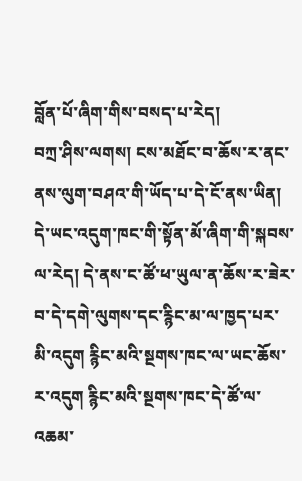བློན་པོ་ཞིག་གིས་བསད་པ་རེད།
བཀྲ་ཤིས་ལགས། ངས་མཐོང་བ་ཆོས་ར་ནང་ནས་ལུག་བཤའ་གི་ཡོད་པ་དེ་ངོ་ནས་ཡིན། དེ་ཡང་འདུག་ཁང་གི་སྟོན་མོ་ཞིག་གི་སྐབས་ལ་རེད། དེ་ནས་ང་ཚོ་ཕ་ཡུལ་ན་ཆོས་ར་ཟེར་བ་དེ་དགེ་ལུགས་དང་རྙིང་མ་ལ་ཁྱད་པར་མི་འདུག རྙིང་མའི་སྔགས་ཁང་ལ་ཡང་ཆོས་ར་འདུག རྙིང་མའི་སྔགས་ཁང་དེ་ཚོ་ལ་འཆམ་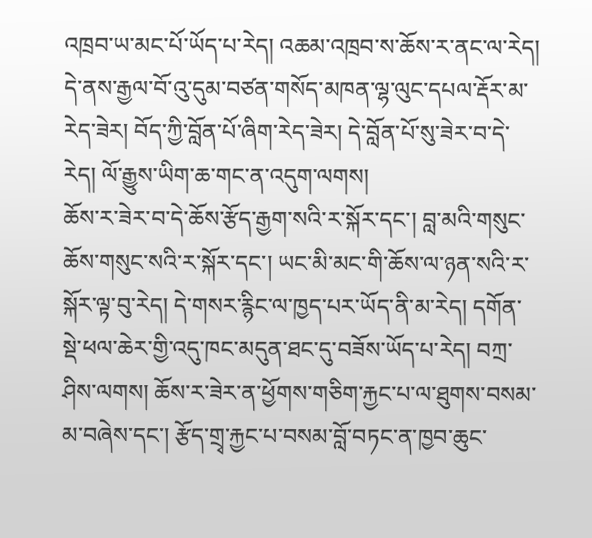འཁྲབ་ཡ་མང་པོ་ཡོད་པ་རེད། འཆམ་འཁྲབ་ས་ཆོས་ར་ནང་ལ་རེད།
དེ་ནས་རྒྱལ་བོ་འུ་དུམ་བཙན་གསོད་མཁན་ལྷ་ལུང་དཔལ་རྡོར་མ་རེད་ཟེར། བོད་ཀྱི་བློན་པོ་ཞིག་རེད་ཟེར། དེ་བློན་པོ་སུ་ཟེར་བ་དེ་རེད། ལོ་རྒྱུས་ཡིག་ཆ་གང་ན་འདུག་ལགས།
ཆོས་ར་ཟེར་བ་དེ་ཆོས་རྩོད་རྒྱག་སའི་ར་སྐོར་དང་། བླ་མའི་གསུང་ཆོས་གསུང་སའི་ར་སྐོར་དང་། ཡང་མི་མང་གི་ཆོས་ལ་ཉན་སའི་ར་སྐོར་ལྟ་བུ་རེད། དེ་གསར་རྙིང་ལ་ཁྱད་པར་ཡོད་ནི་མ་རེད། དགོན་སྡེ་ཕལ་ཆེར་གྱི་འདུ་ཁང་མདུན་ཐང་དུ་བཟོས་ཡོད་པ་རེད། བཀྲ་ཤིས་ལགས། ཆོས་ར་ཟེར་ན་ཕྱོགས་གཅིག་རྐྱང་པ་ལ་ཐུགས་བསམ་མ་བཞེས་དང་། རྩོད་གྲྭ་རྐྱང་པ་བསམ་བློ་བཏང་ན་ཁྱབ་ཆུང་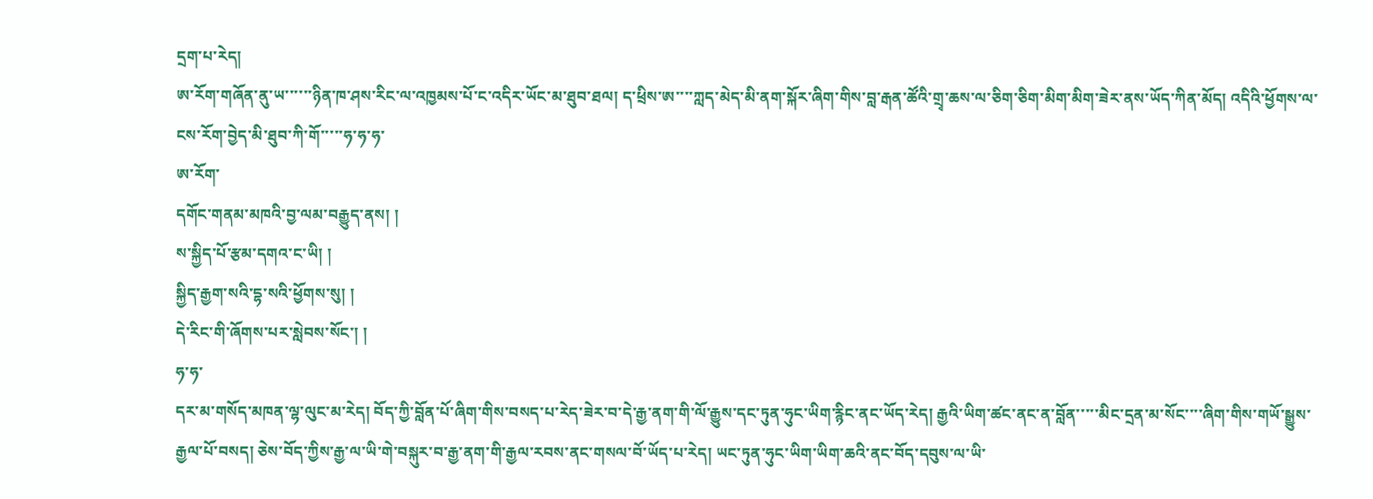དྲག་པ་རེད།
ཨ་རོག་གཞོན་ནུ་ཡ་་་་་་ཉིན་ཁ་ཤས་རིང་ལ་འཁྱམས་པོ་ང་འདིར་ཡོང་མ་ཐུབ་ཐལ། ད་ཕྲིས་ཨ་་་་ཀླད་མེད་མི་ནག་སྐོར་ཞིག་གིས་བླ་རྒན་ཚོའི་གྲྭ་ཆས་ལ་ཅིག་ཅིག་མིག་མིག་ཟེར་ནས་ཡོད་ཀིན་མོད། འདིའི་ཕྱོགས་ལ་ངས་རོག་བྱེད་མི་ཐུབ་ཀི་གོ་་་་་ཧ་ཧ་ཧ་
ཨ་རོག་
དགོང་གནམ་མཁའི་བྱ་ལམ་བརྒྱུད་ནས། །
ས་སྐྱིད་པོ་རྩམ་དགའ་ང་ཡི། །
སྐྱིད་རྒྱག་སའི་དྷ་སའི་ཕྱོགས་སུ། །
དེ་རིང་གི་ཞོགས་པར་སླེབས་སོང་། །
ཧ་ཧ་
དར་མ་གསོད་མཁན་ལྷ་ལུང་མ་རེད། བོད་ཀྱི་བློན་པོ་ཞིག་གིས་བསད་པ་རེད་ཟེར་བ་དེ་རྒྱ་ནག་གི་ལོ་རྒྱུས་དང་ཏུན་ཧུང་ཡིག་རྙིང་ནང་ཡོད་རེད། རྒྱའི་ཡིག་ཚང་ནང་ན་བློན་་་་་མིང་དྲན་མ་སོང་་་་ཞིག་གིས་གཡོ་སྒྱུས་རྒྱལ་པོ་བསད། ཅེས་བོད་ཀྱིས་རྒྱ་ལ་ཡི་གེ་བསྐུར་བ་རྒྱ་ནག་གི་རྒྱལ་རབས་ནང་གསལ་བོ་ཡོད་པ་རེད། ཡང་ཏུན་ཧུང་ཡིག་ཡིག་ཆའི་ནང་བོད་དབུས་ལ་ཡི་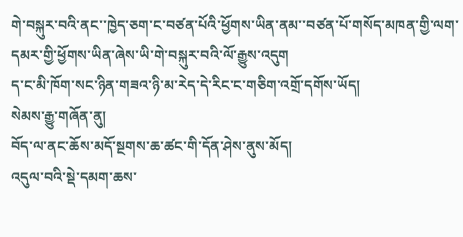གེ་བསྐུར་བའི་ནང་་ཁྱེད་ཅག་ང་བཙན་པོའི་ཕྱོགས་ཡིན་ནམ་་བཙན་པོ་གསོད་མཁན་གྱི་ལག་དམར་གྱི་ཕྱོགས་ཡིན་ཞེས་ཡི་གེ་བསྐུར་བའི་ལོ་རྒྱུས་འདུག
ད་ང་མི་ཁོག་སང་ཉིན་གཟའ་ཉི་མ་རེད་དེ་རིང་ང་གཅིག་འགྲོ་དགོས་ཡོད།
སེམས་རྒྱུ་གཞོན་ནུ།
བོད་ལ་ནང་ཆོས་མདོ་སྔགས་ཆ་ཚང་གི་དོན་ཤེས་ནུས་མོད།
འདུལ་བའི་སྡེ་དམག་ཆས་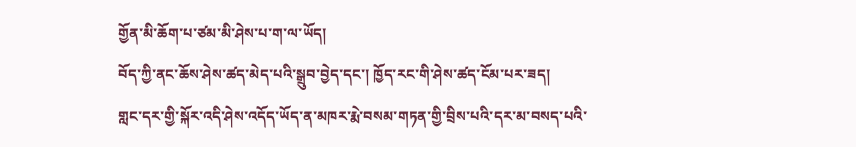གྱོན་མི་ཆོག་པ་ཙམ་མི་ཤེས་པ་ག་ལ་ཡོད།
བོད་ཀྱི་ནང་ཆོས་ཤེས་ཚད་མེད་པའི་སྒྲུབ་བྱེད་དང་། ཁྱོད་རང་གི་ཤེས་ཚད་ངོམ་པར་ཟད།
གླང་དར་གྱི་སྐོར་འདི་ཤེས་འདོད་ཡོད་ན་མཁར་རྨེ་བསམ་གཏན་གྱི་བྲིས་པའི་དར་མ་བསད་པའི་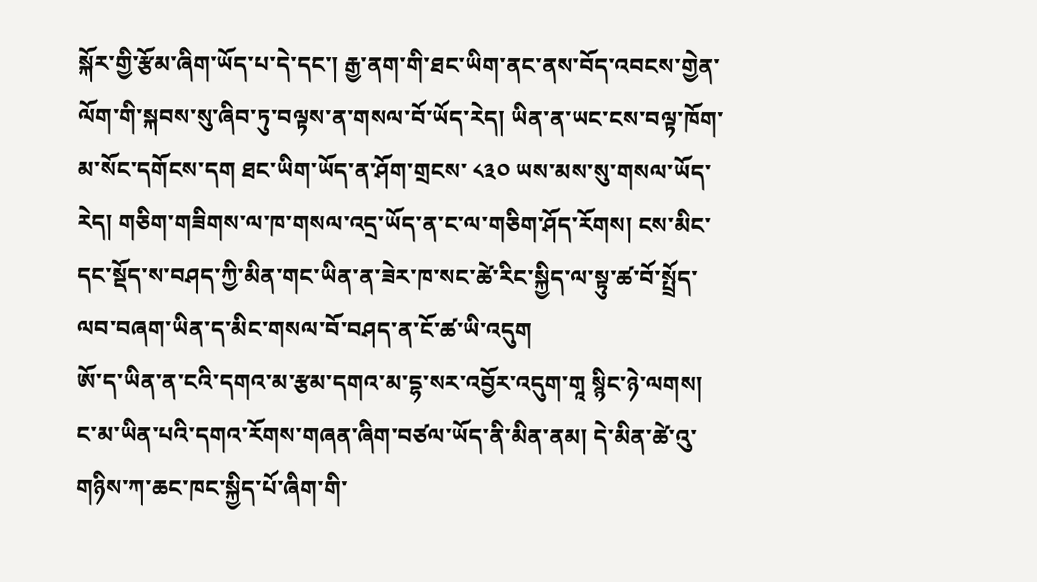སྐོར་གྱི་རྩོམ་ཞིག་ཡོད་པ་དེ་དང་། རྒྱ་ནག་གི་ཐང་ཡིག་ནང་ནས་བོད་འབངས་གྱེན་ལོག་གི་སྐབས་སུ་ཞིབ་ཏུ་བལྟས་ན་གསལ་བོ་ཡོད་རེད། ཡིན་ན་ཡང་ངས་བལྟ་ཁོག་མ་སོང་དགོངས་དག ཐང་ཡིག་ཡོད་ན་ཤོག་གྲངས་ ༨༣༠ ཡས་མས་སུ་གསལ་ཡོད་རེད། གཅིག་གཟིགས་ལ་ཁ་གསལ་འདྲ་ཡོད་ན་ང་ལ་གཅིག་ཤོད་རོགས། ངས་མིང་དང་སྡོད་ས་བཤད་ཀྱི་མིན་གང་ཡིན་ན་ཟེར་ཁ་སང་ཚེ་རིང་སྐྱིད་ལ་སྟུ་ཚ་བོ་སྤྲོད་ལབ་བཞག་ཡིན་ད་མིང་གསལ་བོ་བཤད་ན་ངོ་ཚ་ཡི་འདུག
ཨོ་ད་ཡིན་ན་ངའི་དགའ་མ་རྩམ་དགའ་མ་དྷ་སར་འབྱོར་འདུག་གཱ སྙིང་ཉེ་ལགས། ང་མ་ཡིན་པའི་དགའ་རོགས་གཞན་ཞིག་བཙལ་ཡོད་ནི་མིན་ནམ། དེ་མིན་ཚེ་འུ་གཉིས་ཀ་ཆང་ཁང་སྐྱིད་པོ་ཞིག་གི་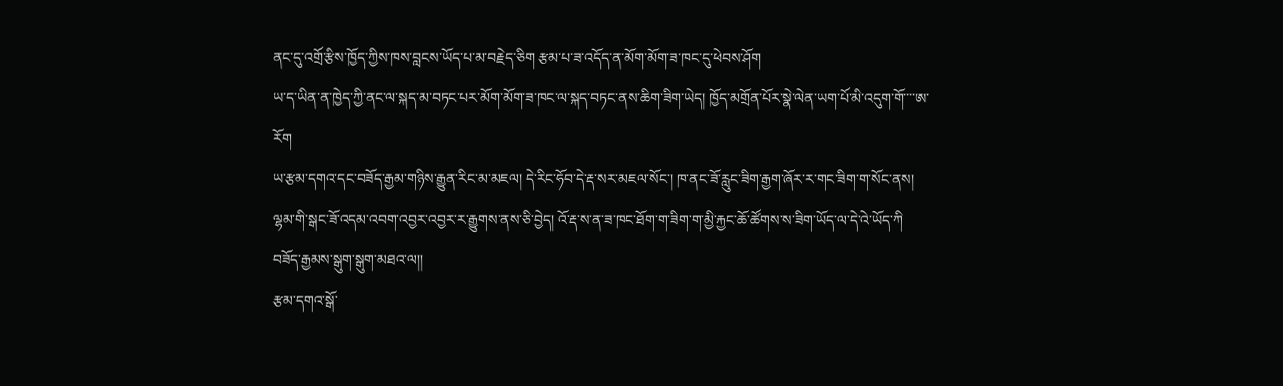ནང་དུ་འགྲོ་རྩིས་ཁྱོད་ཀྱིས་ཁས་བླངས་ཡོད་པ་མ་བརྗེད་ཅིག རྩམ་པ་ཟ་འདོད་ན་མོག་མོག་ཟ་ཁང་དུ་ཕེབས་ཤོག
ཡ་ད་ཡིན་ན་ཁྱེད་ཀྱི་ནང་ལ་སྐད་མ་བཏང་པར་མོག་མོག་ཟ་ཁང་ལ་སྐད་བཏང་ནས་ཆིག་ཟིག་ཡེད། ཁྱོད་མགྲོན་པོར་སྣེ་ལེན་ཡག་པོ་མི་འདུག་གོ་་་་ཨ་རོག
ཡ་རྩམ་དགའ་དང་བཟོད་རྒྱམ་གཉིས་རྒྱུན་རིང་མ་མཇལ། དེ་རིང་ཧོབ་དེ་རྡ་སར་མཇལ་སོང་། ཁ་ནང་ཟོ་རླུང་ཟིག་རྒྱག་ཞོར་ར་གང་ཟིག་ག་སོང་ནས། ལྷམ་གི་སྒང་ཟོ་འདམ་འབག་འབྱར་འབྱར་ར་རྒྱུགས་ནས་ཅི་བྱེད། འོ་རྡ་ས་ན་ཟ་ཁང་ཐོག་ག་ཟིག་ག་མྱི་རྐྱང་ཆོ་ཚོགས་ས་ཟིག་ཡོད་ལ་དེ་འེ་ཡོད་ཀི
བཟོད་རྒྱམས་སྒུག་སྒུག་མཐའ་ལ།།
རྩམ་དགའ་སྒོ་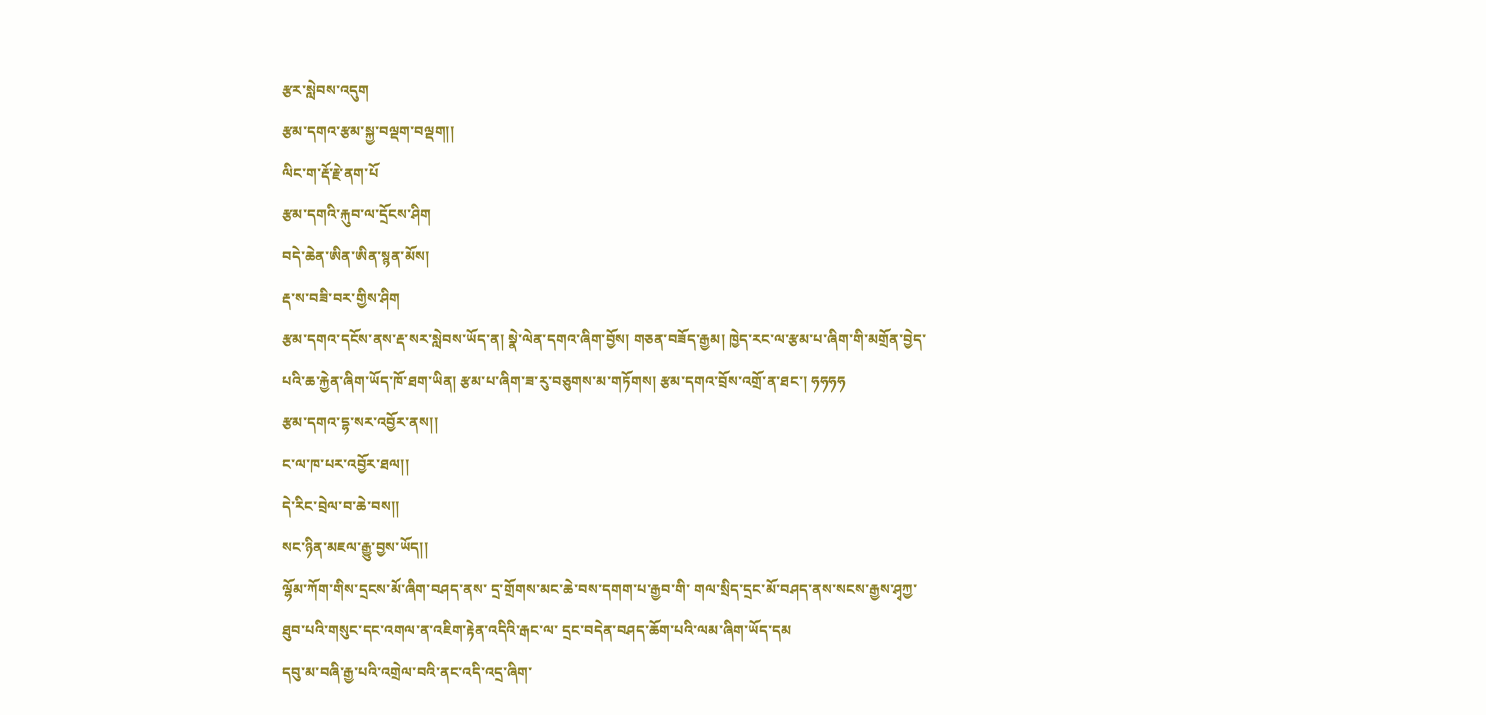རྩར་སླེབས་འདུག
རྩམ་དགའ་རྩམ་སྐྱ་བལྡག་བལྡག།།
ལིང་ག་རྡོ་རྗེ་ནག་པོ
རྩམ་དགའི་རྐུབ་ལ་དྲོངས་ཤིག
བདེ་ཆེན་ཨིན་ཨིན་སྙན་མོས།
རྡ་ས་བཟི་བར་གྱིས་ཤིག
རྩམ་དགའ་དངོས་ནས་རྡ་སར་སླེབས་ཡོད་ན། སྣེ་ལེན་དགའ་ཞིག་བྱོས། གཅན་བཟོད་རྒྱམ། ཁྱེད་རང་ལ་རྩམ་པ་ཞིག་གི་མགྲོན་བྱེད་པའི་ཆ་རྐྱེན་ཞིག་ཡོད་ཁོ་ཐག་ཡིན། རྩམ་པ་ཞིག་ཟ་རུ་བཅུགས་མ་གཏོགས། རྩམ་དགའ་བྲོས་འགྲོ་ན་ཐང་། ཧཧཧཧ
རྩམ་དགའ་དྷ་སར་འབྱོར་ནས།།
ང་ལ་ཁ་པར་འབྱོར་ཐལ།།
དེ་རིང་བྲེལ་བ་ཆེ་བས།།
སང་ཉིན་མཇལ་རྒྱུ་བྱས་ཡོད།།
ལྷོམ་ཀོག་གིས་དྲངས་མོ་ཞིག་བཤད་ནས་ དྲ་གྲོགས་མང་ཆེ་བས་དགག་པ་རྒྱབ་གི་ གལ་སྲིད་དྲང་མོ་བཤད་ནས་སངས་རྒྱས་ཤྭཀྱ་ཐུབ་པའི་གསུང་དང་འགལ་ན་འཇིག་རྟེན་འདིའི་རྒང་ལ་ དྲང་བདེན་བཤད་ཆོག་པའི་ལམ་ཞིག་ཡོད་དམ
དབུ་མ་བཞི་རྒྱ་པའི་འགྲེལ་བའི་ནང་འདི་འདྲ་ཞིག་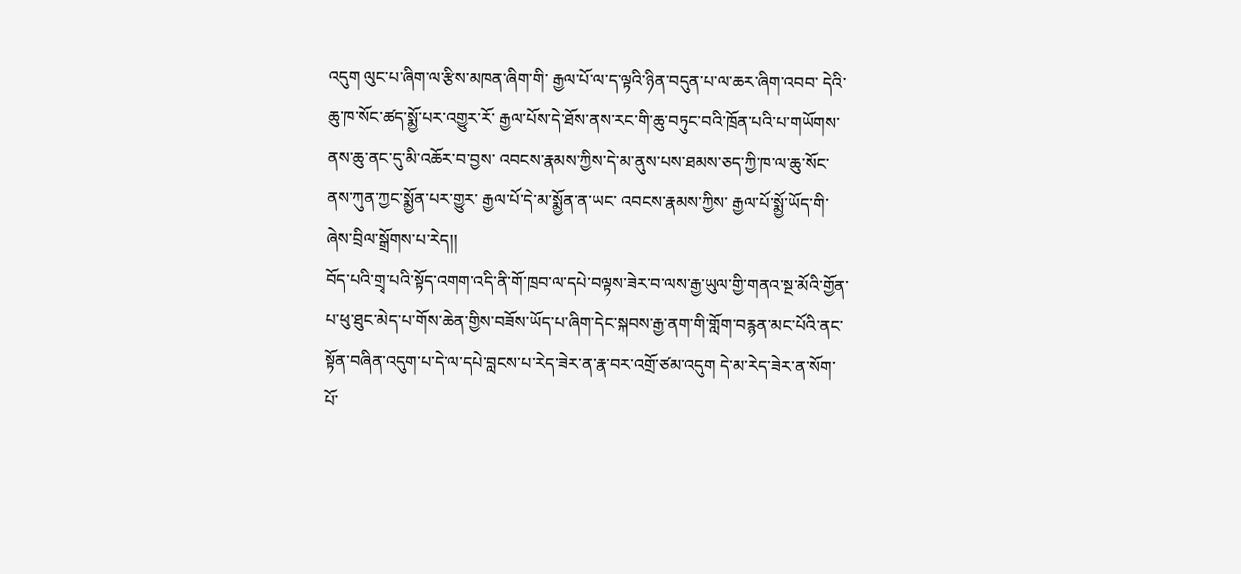འདུག ལུང་པ་ཞིག་ལ་རྩིས་མཁན་ཞིག་གི་ རྒྱལ་པོ་ལ་ད་ལྟའི་ཉིན་བདུན་པ་ལ་ཆར་ཞིག་འབབ་ དེའི་ཆུ་ཁ་སོང་ཚད་སྨྱོ་པར་འགྱུར་རོ་ རྒྱལ་པོས་དེ་ཐོས་ནས་རང་གི་ཆུ་བཏུང་བའི་ཁྲོན་པའི་པ་གཡོགས་ནས་ཆུ་ནང་དུ་མི་འཆོར་བ་བྱས་ འབངས་རྣམས་ཀྱིས་དེ་མ་ནུས་པས་ཐམས་ཅད་ཀྱི་ཁ་ལ་ཆུ་སོང་ནས་ཀུན་ཀྱང་སྨྱོན་པར་གྱུར་ རྒྱལ་པོ་དེ་མ་སྨྱོན་ན་ཡང་ འབངས་རྣམས་ཀྱིས་ རྒྱལ་པོ་སྨྱོ་ཡོད་གི་ཞེས་བྲིལ་སྒྲོགས་པ་རེད།།
བོད་པའི་གྲྭ་པའི་སྟོད་འགག་འདི་ནི་གོ་ཁྲབ་ལ་དཔེ་བལྟས་ཟེར་བ་ལས་རྒྱ་ཡུལ་གྱི་གནའ་སྔ་མོའི་གྱོན་པ་ཕུ་ཐུང་མེད་པ་གོས་ཆེན་གྱིས་བཟོས་ཡོད་པ་ཞིག་དེང་སྐབས་རྒྱ་ནག་གི་གློག་བརྙན་མང་པོའི་ནང་སྟོན་བཞིན་འདུག་པ་དེ་ལ་དཔེ་བླངས་པ་རེད་ཟེར་ན་རྣ་བར་འགྲོ་ཙམ་འདུག དེ་མ་རེད་ཟེར་ན་སོག་པོ་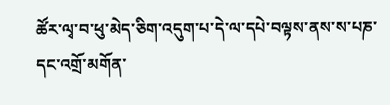ཚོར་ལྭ་བ་ཕུ་མེད་ཅིག་འདུག་པ་དེ་ལ་དཔེ་བལྟས་ནས་ས་པཎ་དང་འགྲོ་མགོན་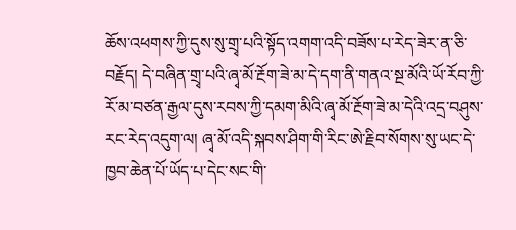ཆོས་འཕགས་ཀྱི་དུས་སུ་གྲྭ་པའི་སྟོད་འགག་འདི་བཟོས་པ་རེད་ཟེར་ན་ཅི་བརྗོད། དེ་བཞིན་གྲྭ་པའི་ཞྭ་མོ་རྔོག་ཟེ་མ་དེ་དག་ནི་གནའ་སྔ་མོའི་ཡོ་རོབ་ཀྱི་རོ་མ་བཙན་རྒྱལ་དུས་རབས་ཀྱི་དམག་མིའི་ཞྭ་མོ་རྔོག་ཟེ་མ་དེའི་འདྲ་བཤུས་རང་རེད་འདུག་ལ། ཞྭ་མོ་འདི་སྐབས་ཤིག་གི་རིང་ཨེ་རྗིབ་སོགས་སུ་ཡང་དེ་ཁྱབ་ཆེན་པོ་ཡོད་པ་དེང་སང་གི་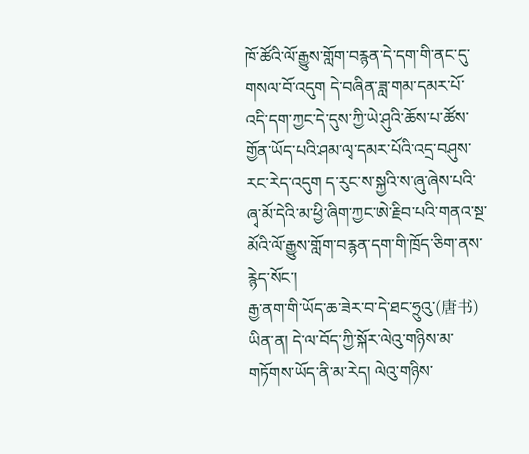ཁོ་ཚོའི་ལོ་རྒྱུས་གློག་བརྙན་དེ་དག་གི་ནང་དུ་གསལ་བོ་འདུག དེ་བཞིན་ཟླ་གམ་དམར་པོ་འདི་དག་ཀྱང་དེ་དུས་ཀྱི་ཡེ་ཤུའི་ཆོས་པ་ཚོས་གྱོན་ཡོད་པའི་ཤམ་ལྭ་དམར་པོའི་འདྲ་བཤུས་རང་རེད་འདུག ད་རུང་ས་སྐྱའི་ས་ཞུ་ཞེས་པའི་ཞྭ་མོ་དེའི་མ་ཕྱི་ཞིག་ཀྱང་ཨེ་རྗིབ་པའི་གནའ་སྔ་མོའི་ལོ་རྒྱུས་གློག་བརྙན་དག་གི་ཁྲོད་ཅིག་ནས་རྙེད་སོང་།
རྒྱ་ནག་གི་ཡོད་ཆ་ཟེར་བ་དེ་ཐང་ཧྲུའུ་(唐书) ཡིན་ན། དེ་ལ་བོད་ཀྱི་སྐོར་ལེའུ་གཉིས་མ་གཏོགས་ཡོད་ནི་མ་རེད། ལེའུ་གཉིས་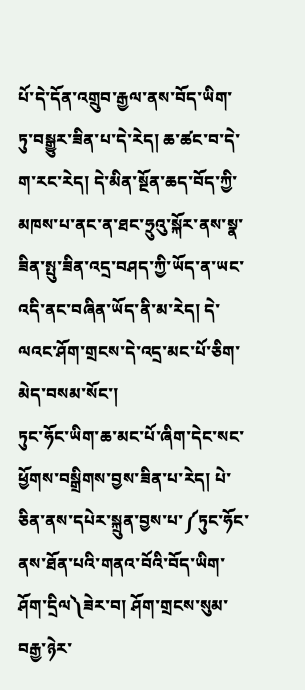པོ་དེ་དོན་འགྲུབ་རྒྱལ་ནས་བོད་ཡིག་ཏུ་བསྒྱུར་ཟིན་པ་དེ་རེད། ཆ་ཚང་བ་དེ་ག་རང་རེད། དེ་མིན་སྔོན་ཆད་བོད་ཀྱི་མཁས་པ་ནང་ན་ཐང་ཧྲུའུ་སྐོར་ནས་སྣ་ཟིན་སྤུ་ཟིན་འདྲ་བཤད་ཀྱི་ཡོད་ན་ཡང་འདི་ནང་བཞིན་ཡོད་ནི་མ་རེད། དེ་ལའང་ཤོག་གྲངས་དེ་འདྲ་མང་པོ་ཅིག་མེད་བསམ་སོང་།
ཏུང་ཧོང་ཡིག་ཆ་མང་པོ་ཞིག་དེང་སང་ཕྱོགས་བསྒྲིགས་བྱས་ཟིན་པ་རེད། པེ་ཅིན་ནས་དཔེར་སྐྲུན་བྱས་པ་༼ཏུང་ཧོང་ནས་ཐོན་པའི་གནའ་བོའི་བོད་ཡིག་ཤོག་དྲིལ༽ཟེར་བ། ཤོག་གྲངས་སུམ་བརྒྱ་ཉེར་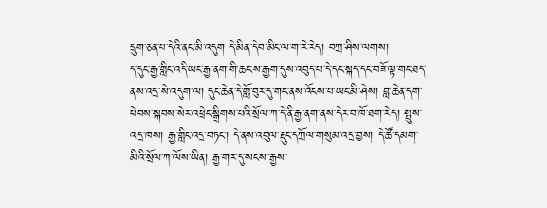དྲུག་ཅན་པ་དེའི་ནང་མི་འདུག དེ་མིན་དེབ་མིང་ལ་ག་རེ་རེད། བཀྲ་ཤིས་ལགས།
ད་དུང་རྒྱ་གླིང་འདི་ཡང་རྒྱ་ནག་གི་ཆང་ས་རྒྱག་དུས་འབུད་པ་དེ་དང་སྐད་དང་བཟོ་ལྟ་གང་ཐད་ནས་འདྲ་སེ་འདུག་ལ། དུང་ཆེན་དེ་གློ་བུར་དུ་གང་ནས་འོངས་པ་ཡང་མི་ཤེས། བླ་ཆེན་དག་ཕེབས་སྐབས་སེར་འཕྲེང་སྒྲིགས་པའི་སྲོལ་ཀ་དེ་ནི་རྒྱ་ནག་ནས་དེར་བ་ཁོ་ཐག་རེད། སྤུས་འདྲ་ཁས། རྒྱ་གླིང་འདྲ་བཏང་། དེ་ནས་འབུལ་རྡུང་དཀྲོལ་གསུམ་འདྲ་བྱས། དེ་ཚོ་དམག་མིའི་སྲོལ་ཀ་ལོས་ཡིན། རྒྱ་གར་དུ་སངས་རྒྱས་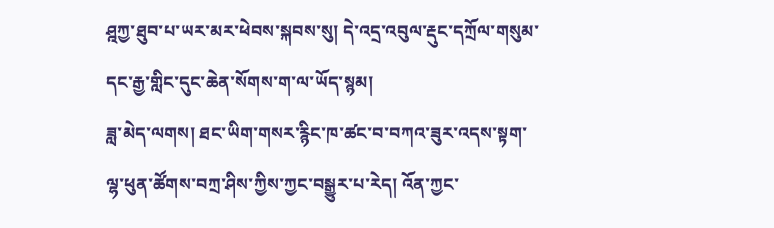ཤྰཀྱ་ཐུབ་པ་ཡར་མར་ཕེབས་སྐབས་སུ། དེ་འདྲ་འབུལ་རྡུང་དཀྲོལ་གསུམ་དང་རྒྱ་གླིང་དུང་ཆེན་སོགས་ག་ལ་ཡོད་སྙམ།
ཟླ་མེད་ལགས། ཐང་ཡིག་གསར་རྙིང་ཁ་ཚང་བ་བཀའ་ཟུར་འདས་སྟག་ལྷ་ཕུན་ཚོགས་བཀྲ་ཤིས་ཀྱིས་ཀྱང་བསྒྱུར་པ་རེད། འོན་ཀྱང་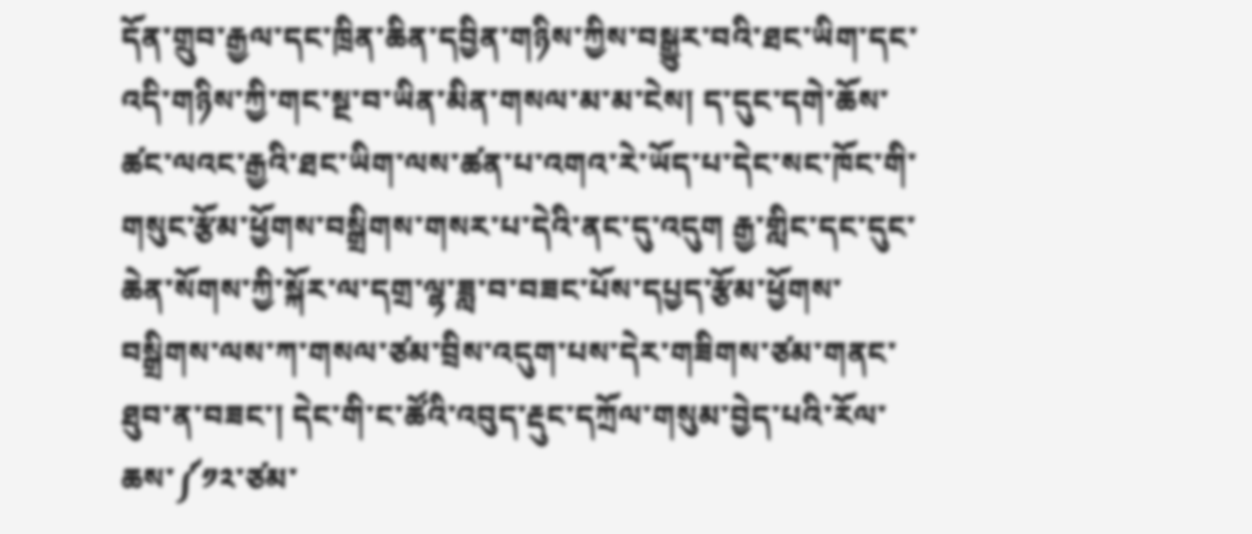དོན་གྲུབ་རྒྱལ་དང་ཁྲིན་ཆིན་དབྱིན་གཉིས་ཀྱིས་བསྒྱུར་བའི་ཐང་ཡིག་དང་འདི་གཉིས་ཀྱི་གང་སྔ་བ་ཡིན་མིན་གསལ་མ་མ་ངེས། ད་དུང་དགེ་ཆོས་ཚང་ལའང་རྒྱའི་ཐང་ཡིག་ལས་ཚན་པ་འགའ་རེ་ཡོད་པ་དེང་སང་ཁོང་གི་གསུང་རྩོམ་ཕྱོགས་བསྒྲིགས་གསར་པ་དེའི་ནང་དུ་འདུག རྒྱ་གླིང་དང་དུང་ཆེན་སོགས་ཀྱི་སྐོར་ལ་དགྲ་ལྷ་ཟླ་བ་བཟང་པོས་དཔྱད་རྩོམ་ཕྱོགས་བསྒྲིགས་ལས་ཀ་གསལ་ཙམ་བྲིས་འདུག་པས་དེར་གཟིགས་ཙམ་གནང་ཐུབ་ན་བཟང་། དེང་གི་ང་ཚོའི་འབུད་རྡུང་དཀྲོལ་གསུམ་བྱེད་པའི་རོལ་ཆས་༼༡༢་ཙམ་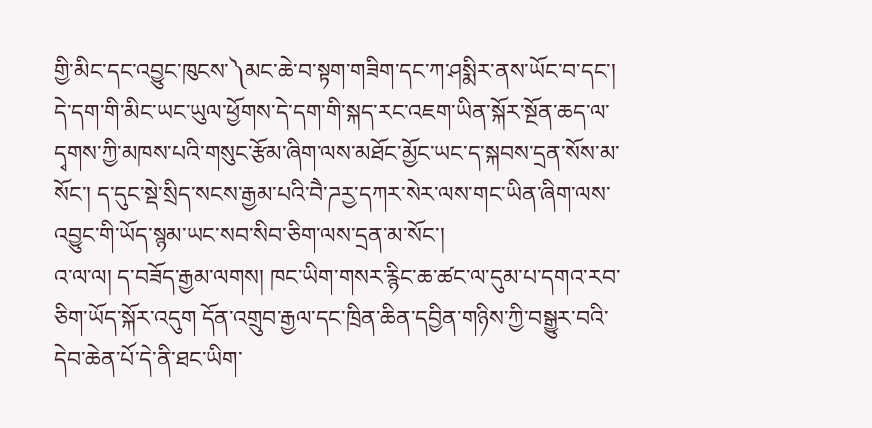གྱི་མིང་དང་འབྱུང་ཁུངས་༽མང་ཆེ་བ་སྟག་གཟིག་དང་ཀ་ཤསྨིར་ནས་ཡོང་བ་དང་། དེ་དག་གི་མིང་ཡང་ཡུལ་ཕྱོགས་དེ་དག་གི་སྐད་རང་འཇག་ཡིན་སྐོར་སྔོན་ཆད་ལ་དྭགས་ཀྱི་མཁས་པའི་གསུང་རྩོམ་ཞིག་ལས་མཐོང་མྱོང་ཡང་ད་སྐབས་དྲན་སོས་མ་སོང་། ད་དུང་སྡེ་སྲིད་སངས་རྒྱམ་པའི་བཻ་ཌརྱ་དཀར་སེར་ལས་གང་ཡིན་ཞིག་ལས་འབྱུང་གི་ཡོད་སྙམ་ཡང་སབ་སིབ་ཅིག་ལས་དྲན་མ་སོང་།
འ་ལ་ལ། ད་བཟོད་རྒྱམ་ལགས། ཁང་ཡིག་གསར་རྙིང་ཆ་ཚང་ལ་དུམ་པ་དགའ་རབ་ཅིག་ཡོད་སྐོར་འདུག དོན་འགྲུབ་རྒྱལ་དང་ཁྲིན་ཆིན་དབྱིན་གཉིས་ཀྱི་བསྒྱུར་བའི་དེབ་ཆེན་པོ་དེ་ནི་ཐང་ཡིག་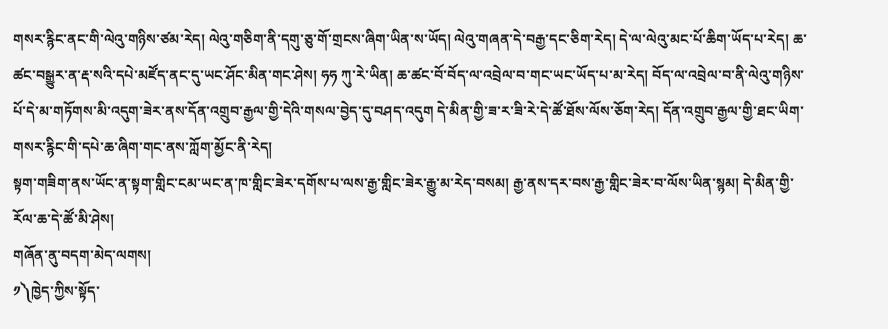གསར་རྙིང་ནང་གི་ལེའུ་གཉིས་ཙམ་རེད། ལེའུ་གཅིག་ནི་དགུ་ཅུ་གོ་གྲངས་ཞིག་ཡིན་ས་ཡོད། ལེའུ་གཞན་དེ་བརྒྱ་དང་ཅིག་རེད། དེ་ལ་ལེའུ་མང་པོ་ཆིག་ཡོད་པ་རེད། ཆ་ཚང་བསྒྱུར་ན་རྡ་སའི་དཔེ་མཛོད་ནང་དུ་ཡང་ཤོང་མིན་གང་ཤེས། ཧཧ ཀུ་རེ་ཡིན། ཆ་ཚང་བོ་བོད་ལ་འབྲེལ་བ་གང་ཡང་ཡོད་པ་མ་རེད། བོད་ལ་འབྲེལ་བ་ནི་ལེའུ་གཉིས་པོ་དེ་མ་གཏོགས་མི་འདུག་ཟེར་ནས་དོན་འགྲུབ་རྒྱལ་གྱི་དེའི་གསལ་བྱེད་དུ་བཤད་འདུག དེ་མིན་གྱི་ཟ་ར་ཟི་རེ་དེ་ཚོ་ཐོས་ལོས་ཅོག་རེད། དོན་འགྲུབ་རྒྱལ་གྱི་ཐང་ཡིག་གསར་རྙིང་གི་དཔེ་ཆ་ཞིག་གང་ནས་ཀློག་མྱོང་ནི་རེད།
སྟག་གཟིག་ནས་ཡོང་ན་སྟག་གླིང་ངམ་ཡང་ན་ཁ་གླིང་ཟེར་དགོས་པ་ལས་རྒྱ་གླིང་ཟེར་རྒྱུ་མ་རེད་བསམ། རྒྱ་ནས་དར་བས་རྒྱ་གླིང་ཟེར་བ་ལོས་ཡིན་སྙམ། དེ་མིན་གྱི་རོལ་ཆ་དེ་ཚོ་མི་ཤེས།
གཞོན་ནུ་བདག་མེད་ལགས།
༡༽ཁྱེད་ཀྱིས་སྟོད་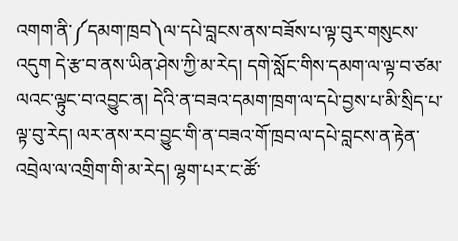འགག་ནི་༼དམག་ཁྲབ༽ལ་དཔེ་བླངས་ནས་བཟོས་པ་ལྟ་བུར་གསུངས་འདུག དེ་རྩ་བ་ནས་ཡིན་ཤེས་ཀྱི་མ་རེད། དགེ་སློང་གིས་དམག་ལ་ལྟ་བ་ཙམ་ལའང་ལྟུང་བ་འབྱུང་ན། དེའི་ན་བཟའ་དམག་ཁྲག་ལ་དཔེ་བྱས་པ་མི་སྲིད་པ་ལྟ་བུ་རེད། ལར་ནས་རབ་བྱུང་གི་ན་བཟའ་གོ་ཁྲབ་ལ་དཔེ་བླངས་ན་རྟེན་འབྲེལ་ལ་འགྲིག་གི་མ་རེད། ལྷག་པར་ང་ཚོ་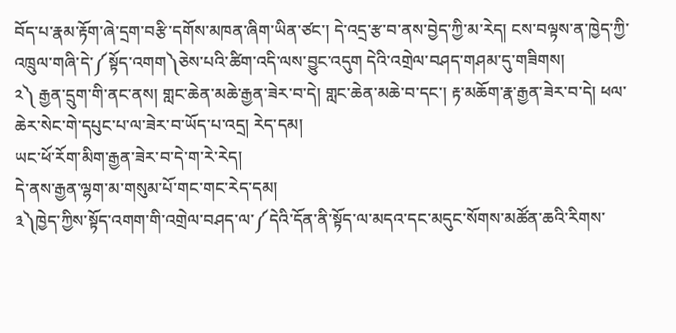བོད་པ་རྣམ་རྟོག་ཞེ་དྲག་བརྩི་དགོས་མཁན་ཞིག་ཡིན་ཙང་། དེ་འདྲ་རྩ་བ་ནས་བྱེད་ཀྱི་མ་རེད། ངས་བལྟས་ན་ཁྱེད་ཀྱི་འཁྲུལ་གཞི་དེ་༼སྟོད་འགག༽ཅེས་པའི་ཚིག་འདི་ལས་བྱུང་འདུག དེའི་འགྲེལ་བཤད་གཤམ་དུ་གཟིགས།
༢༽ རྒྱན་དྲུག་གི་ནང་ནས། གླང་ཆེན་མཆེ་རྒྱན་ཟེར་བ་དེ། གླང་ཆེན་མཆེ་བ་དང་། རྟ་མཆོག་རྣ་རྒྱན་ཟེར་བ་དེ། ཕལ་ཆེར་སེང་གེ་དཔུང་པ་ལ་ཟེར་བ་ཡོད་པ་འདྲ། རེད་དམ།
ཡང་ཕོ་རོག་མིག་རྒྱན་ཟེར་བ་དེ་ག་རེ་རེད།
དེ་ནས་རྒྱན་ལྷག་མ་གསུམ་པོ་གང་གང་རེད་དམ།
༣༽ཁྱེད་ཀྱིས་སྟོད་འགག་གི་འགྲེལ་བཤད་ལ་༼དེའི་དོན་ནི་སྟོད་ལ་མདའ་དང་མདུང་སོགས་མཚོན་ཆའི་རིགས་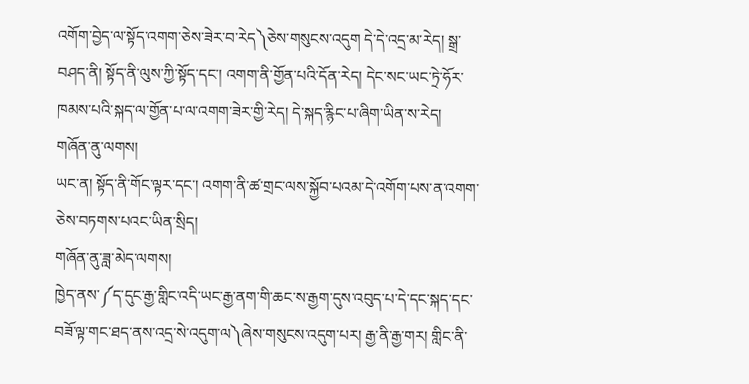འགོག་བྱེད་ལ་སྟོད་འགག་ཅེས་ཟེར་བ་རེད༽ཅེས་གསུངས་འདུག དེ་དེ་འདྲ་མ་རེད། སྒྲ་བཤད་ནི། སྟོད་ནི་ལུས་ཀྱི་སྟོད་དང་། འགག་ནི་གྱོན་པའི་དོན་རེད། དེང་སང་ཡང་ཏྲེ་ཧོར་ཁམས་པའི་སྐད་ལ་གྱོན་པ་ལ་འགག་ཟེར་གྱི་རེད། དེ་སྐད་རྙིང་པ་ཞིག་ཡིན་ས་རེད།
གཞོན་ནུ་ལགས།
ཡང་ན། སྟོད་ནི་གོང་ལྟར་དང་། འགག་ནི་ཚ་གྲང་ལས་སྐྱོབ་པའམ་དེ་འགོག་པས་ན་འགག་ཅེས་བཏགས་པའང་ཡིན་སྲིད།
གཞོན་ནུ་ཟླ་མེད་ལགས།
ཁྱེད་ནས་༼ད་དུང་རྒྱ་གླིང་འདི་ཡང་རྒྱ་ནག་གི་ཆང་ས་རྒྱག་དུས་འབུད་པ་དེ་དང་སྐད་དང་བཟོ་ལྟ་གང་ཐད་ནས་འདྲ་སེ་འདུག་ལ༽ཞེས་གསུངས་འདུག་པར། རྒྱ་ནི་རྒྱ་གར། གླིང་ནི་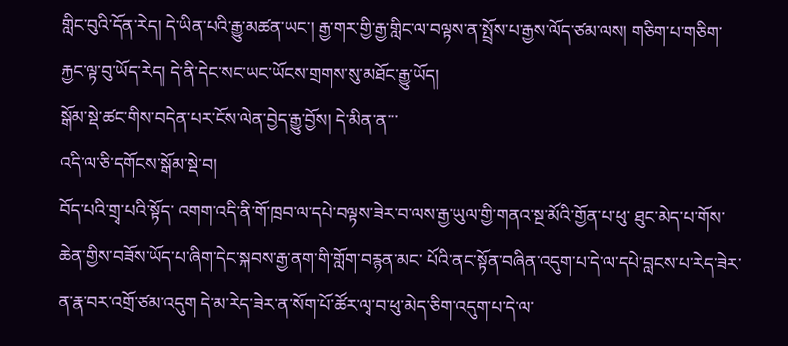གླིང་བུའི་དོན་རེད། དེ་ཡིན་པའི་རྒྱུ་མཚན་ཡང་། རྒྱ་གར་གྱི་རྒྱ་གླིང་ལ་བལྟས་ན་སྤྲོས་པ་རྒྱས་ལོད་ཙམ་ལས། གཅིག་པ་གཅིག་རྐྱང་ལྟ་བུ་ཡོད་རེད། དེ་ནི་དེང་སང་ཡང་ཡོངས་གྲགས་སུ་མཐོང་རྒྱུ་ཡོད།
སྒོམ་སྡེ་ཚང་གིས་བདེན་པར་ངོས་ལེན་བྱེད་རྒྱུ་བྱོས། དེ་མིན་ན་་་
འདི་ལ་ཅི་དགོངས་སྒོམ་སྡེ་བ།
བོད་པའི་གྲྭ་པའི་སྟོད་ འགག་འདི་ནི་གོ་ཁྲབ་ལ་དཔེ་བལྟས་ཟེར་བ་ལས་རྒྱ་ཡུལ་གྱི་གནའ་སྔ་མོའི་གྱོན་པ་ཕུ་ ཐུང་མེད་པ་གོས་ཆེན་གྱིས་བཟོས་ཡོད་པ་ཞིག་དེང་སྐབས་རྒྱ་ནག་གི་གློག་བརྙན་མང་ པོའི་ནང་སྟོན་བཞིན་འདུག་པ་དེ་ལ་དཔེ་བླངས་པ་རེད་ཟེར་ན་རྣ་བར་འགྲོ་ཙམ་འདུག དེ་མ་རེད་ཟེར་ན་སོག་པོ་ཚོར་ལྭ་བ་ཕུ་མེད་ཅིག་འདུག་པ་དེ་ལ་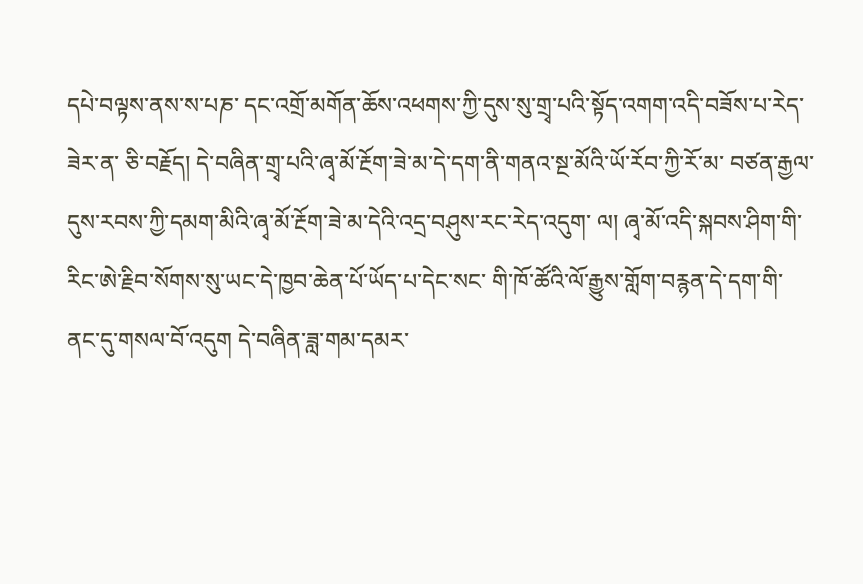དཔེ་བལྟས་ནས་ས་པཎ་ དང་འགྲོ་མགོན་ཆོས་འཕགས་ཀྱི་དུས་སུ་གྲྭ་པའི་སྟོད་འགག་འདི་བཟོས་པ་རེད་ཟེར་ན་ ཅི་བརྗོད། དེ་བཞིན་གྲྭ་པའི་ཞྭ་མོ་རྔོག་ཟེ་མ་དེ་དག་ནི་གནའ་སྔ་མོའི་ཡོ་རོབ་ཀྱི་རོ་མ་ བཙན་རྒྱལ་དུས་རབས་ཀྱི་དམག་མིའི་ཞྭ་མོ་རྔོག་ཟེ་མ་དེའི་འདྲ་བཤུས་རང་རེད་འདུག་ ལ། ཞྭ་མོ་འདི་སྐབས་ཤིག་གི་རིང་ཨེ་རྗིབ་སོགས་སུ་ཡང་དེ་ཁྱབ་ཆེན་པོ་ཡོད་པ་དེང་སང་ གི་ཁོ་ཚོའི་ལོ་རྒྱུས་གློག་བརྙན་དེ་དག་གི་ནང་དུ་གསལ་བོ་འདུག དེ་བཞིན་ཟླ་གམ་དམར་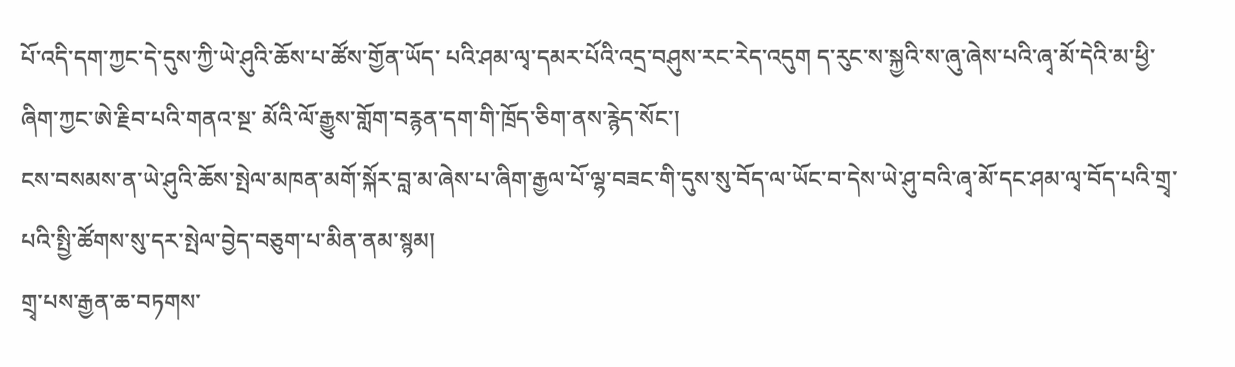པོ་འདི་དག་ཀྱང་དེ་དུས་ཀྱི་ཡེ་ཤུའི་ཆོས་པ་ཚོས་གྱོན་ཡོད་ པའི་ཤམ་ལྭ་དམར་པོའི་འདྲ་བཤུས་རང་རེད་འདུག ད་རུང་ས་སྐྱའི་ས་ཞུ་ཞེས་པའི་ཞྭ་མོ་དེའི་མ་ཕྱི་ཞིག་ཀྱང་ཨེ་རྗིབ་པའི་གནའ་སྔ་ མོའི་ལོ་རྒྱུས་གློག་བརྙན་དག་གི་ཁྲོད་ཅིག་ནས་རྙེད་སོང་།
ངས་བསམས་ན་ཡེ་ཤུའི་ཆོས་སྤེལ་མཁན་མགོ་སྐོར་བླ་མ་ཞེས་པ་ཞིག་རྒྱལ་པོ་ལྷ་བཟང་གི་དུས་སུ་བོད་ལ་ཡོང་བ་དེས་ཡེ་ཤུ་བའི་ཞྭ་མོ་དང་ཤམ་ལྭ་བོད་པའི་གྲྭ་པའི་སྤྱི་ཚོགས་སུ་དར་སྤེལ་བྱེད་བཅུག་པ་མིན་ནམ་སྙམ།
གྲྭ་པས་རྒྱན་ཆ་བཏགས་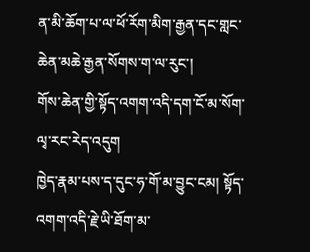ན་མི་ཆོག་པ་ལ་ཕོ་རོག་མིག་རྒྱན་དང་གླང་ཆེན་མཆེ་རྒྱན་སོགས་ག་ལ་རུང་།
གོས་ཆེན་གྱི་སྟོད་འགག་འདི་དག་ངོ་མ་སོག་ལྭ་རང་རེད་འདུག
ཁྱེད་རྣམ་པས་ད་དུང་ཧ་གོ་མ་བྱུང་ངམ། སྟོད་འགག་འདི་རྗེ་ཡི་ཐོག་མ་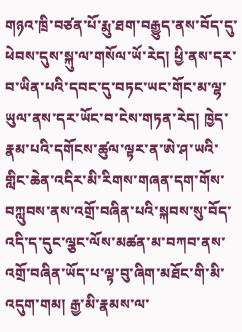གཉའ་ཁྲི་བཙན་པོ་རྨུ་ཐག་བརྒྱུད་ནས་བོད་དུ་ཕེབས་དུས་སྐུ་ལ་གསོལ་ཡོ་རེད། ཕྱི་ནས་དར་བ་ཡིན་པའི་དབང་དུ་བཏང་ཡང་གོང་མ་ལྷ་ཡུལ་ནས་དར་ཡོང་བ་ངེས་གཏན་རེད། ཁྱེད་རྣམ་པའི་དགོངས་ཚུལ་ལྟར་ན་ཨེ་ཤ་ཡའི་གླིང་ཆེན་འདིར་མི་རིགས་གཞན་དག་གོས་བཀླུབས་ནས་འགྲོ་བཞིན་པའི་སྐབས་སུ་བོད་འདི་ད་དུང་ལྕང་ལོས་མཚན་མ་བཀབ་ནས་འགྲོ་བཞིན་ཡོད་པ་ལྟ་བུ་ཞིག་མཐོང་གི་མི་འདུག་གམ། རྒྱ་མི་རྣམས་ལ་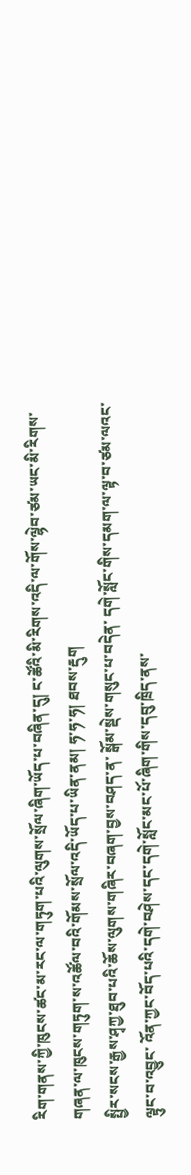རིག་གནས་ཀྱི་ཁུངས་ཚང་མ་རང་ལ་གཏུག་པའི་ལུགས་སྲོལ་ཞིག་ཡོད་པ་བཞིན་དུ། ང་ཚོའི་མི་རིགས་འདི་ལ་གོས་ལྷེབ་ཙམ་ཡང་མི་རིགས་གཞན་ལ་ཁུངས་གཏུག་ས་འཚོལ་བའི་གོམས་སྲོལ་འདི་ཡོད་པ་ཡིན་ནམ། ཧ་ཧ་ཧ། ཐབས་རྡུག
སྤྱིར་སངས་རྒྱས་ཤྭཀྱ་ཐུབ་པའི་ཆོས་ལུགས་གཞིར་བཞག་བྱས་བཤད་ན་ སྒོམ་སྡེས་གསུང་པ་བདེན་ དགེ་སློང་གིས་དམག་ལ་ལྟ་བ་ཙམ་ལའང་ལྟུང་བ་འབྱུང་ འོན་ཀྱང་བོད་པའི་དགེ་བཤེས་དང་དགེ་སློང་མང་པོ་ཞིག་གིས་དབུ་ཁྲིད་ནས་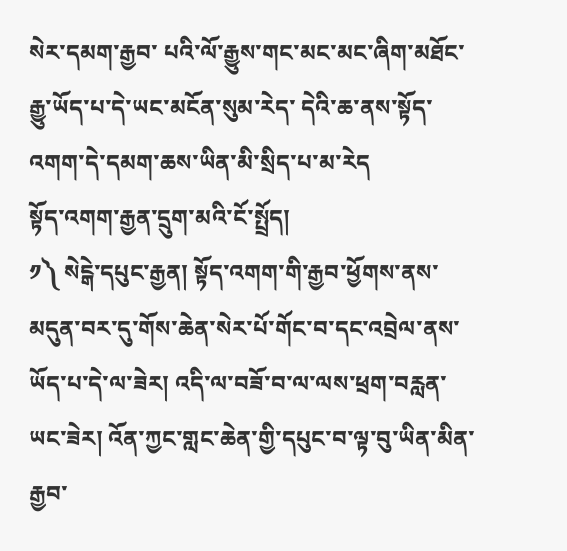སེར་དམག་རྒྱབ་ པའི་ལོ་རྒྱུས་གང་མང་མང་ཞིག་མཐོང་རྒྱུ་ཡོད་པ་དེ་ཡང་མངོན་སུམ་རེད་ དེའི་ཆ་ནས་སྟོད་འགག་དེ་དམག་ཆས་ཡིན་མི་སྲིད་པ་མ་རེད
སྟོད་འགག་རྒྱན་དྲུག་མའི་ངོ་སྤྲོད།
༡༽ སེངྒེ་དཔུང་རྒྱན། སྟོད་འགག་གི་རྒྱབ་ཕྱོགས་ནས་མདུན་བར་དུ་གོས་ཆེན་སེར་པོ་གོང་བ་དང་འབྲེལ་ནས་ཡོད་པ་དེ་ལ་ཟེར། འདི་ལ་བཟོ་བ་ལ་ལས་ཕྲག་བརླན་ཡང་ཟེར། འོན་ཀྱང་གླང་ཆེན་གྱི་དཔུང་བ་ལྟ་བུ་ཡིན་མིན་རྒྱབ་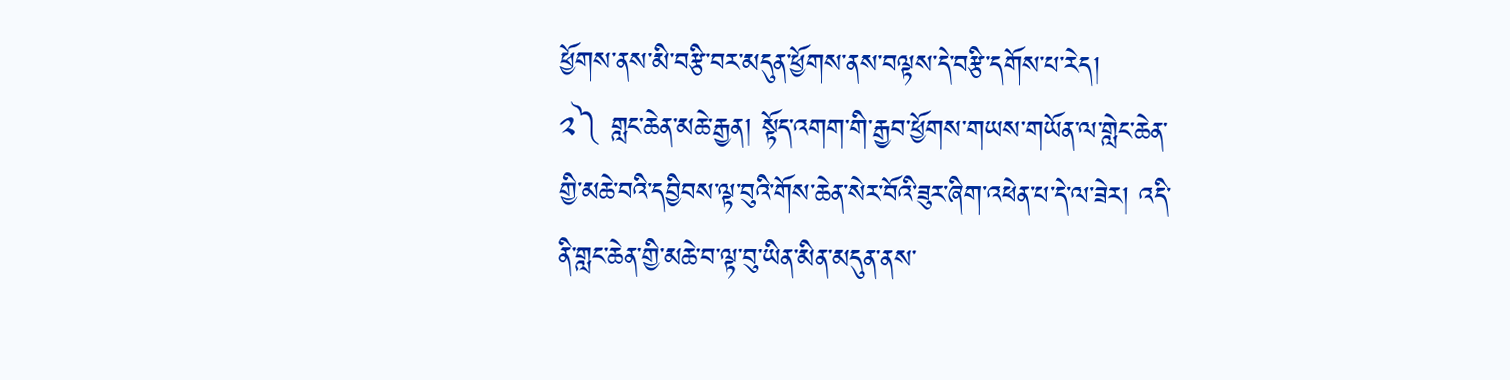ཕྱོགས་ནས་མི་བརྩི་བར་མདུན་ཕྱོགས་ནས་བལྟས་དེ་བརྩི་དགོས་པ་རེད།
༢༽ གླང་ཆེན་མཆེ་རྒྱན། སྟོད་འགག་གི་རྒྱབ་ཕྱོགས་གཡས་གཡོན་ལ་གླེང་ཆེན་གྱི་མཆེ་བའི་དབྱིབས་ལྟ་བུའི་གོས་ཆེན་སེར་བོའི་ཟུར་ཞིག་འཕེན་པ་དེ་ལ་ཟེར། འདི་ནི་གླང་ཆེན་གྱི་མཆེ་བ་ལྟ་བུ་ཡིན་མིན་མདུན་ནས་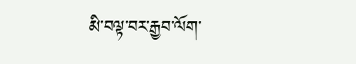མི་བལྟ་བར་རྒྱབ་ལོག་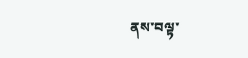ནས་བལྟ་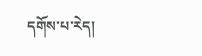དགོས་པ་རེད།